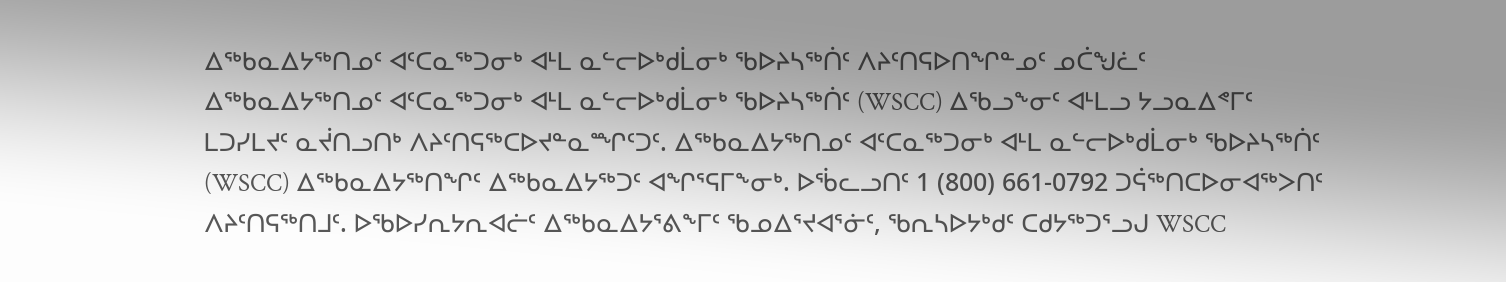ᐃᖅᑲᓇᐃᔭᖅᑎᓄᑦ ᐊᑦᑕᓇᖅᑐᓂᒃ ᐊᒻᒪ ᓇᓪᓕᐅᒃᑯᒫᓂᒃ ᖃᐅᔨᓴᖅᑏᑦ ᐱᔨᑦᑎᕋᐅᑎᖏᓐᓄᑦ ᓄᑖᖑᓛᑦ
ᐃᖅᑲᓇᐃᔭᖅᑎᓄᑦ ᐊᑦᑕᓇᖅᑐᓂᒃ ᐊᒻᒪ ᓇᓪᓕᐅᒃᑯᒫᓂᒃ ᖃᐅᔨᓴᖅᑏᑦ (WSCC) ᐃᖃᓗᖕᓂᑦ ᐊᒻᒪᓗ ᔭᓗᓇᐃᕝᒥᑦ ᒪᑐᓯᒪᔪᑦ ᓇᔫᑎᓗᑎᒃ ᐱᔨᑦᑎᕋᖅᑕᐅᔪᓐᓇᙱᑦᑐᑦ. ᐃᖅᑲᓇᐃᔭᖅᑎᓄᑦ ᐊᑦᑕᓇᖅᑐᓂᒃ ᐊᒻᒪ ᓇᓪᓕᐅᒃᑯᒫᓂᒃ ᖃᐅᔨᓴᖅᑏᑦ (WSCC) ᐃᖅᑲᓇᐃᔭᖅᑎᖏᑦ ᐃᖅᑲᓇᐃᔭᖅᑐᑦ ᐊᖏᕐᕋᒥᖕᓂᒃ. ᐅᖄᓚᓗᑎᑦ 1 (800) 661-0792 ᑐᕌᖅᑎᑕᐅᓂᐊᖅᐳᑎᑦ ᐱᔨᑦᑎᕋᖅᑎᒧᑦ. ᐅᖃᐅᓯᕆᔭᕆᐊᓖᑦ ᐃᖅᑲᓇᐃᔭᕐᕕᖕᒥᑦ ᖃᓄᐃᕐᔪᐊᕐᓃᑦ, ᖃᕆᓴᐅᔭᒃᑯᑦ ᑕᑯᔭᖅᑐᕐᓗᒍ WSCC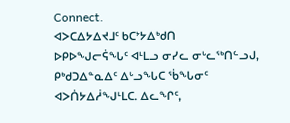Connect.
ᐊᐳᑕᐃᔭᐃᔪᒧᑦ ᑲᑕᔾᔭᐃᒃᑯᑎ
ᐅᑭᐅᖑᓕᕌᖓᑦ ᐊᒻᒪᓗ ᓂᓯᓚ ᓂᒡᓚᖅᑎᓪᓗᒍ, ᑭᒃᑯᑐᐃᓐᓇᐃᑦ ᐃᒡᓗᖓᑕ ᖄᖓᓂᑦ ᐊᐳᑏᔭᐃᓲᖑᒻᒪᑕ. ᐃᓚᖏᑦ,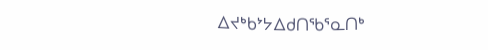ᐃᔪᒃᑲᔾᔭᐃᑯᑎᖃᕐᓇᑎᒃ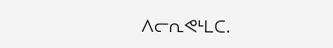ᐱᓕᕆᕙᒻᒪᑕ.